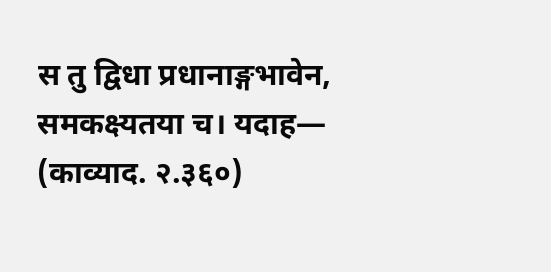स तु द्विधा प्रधानाङ्गभावेन, समकक्ष्यतया च। यदाह— (काव्याद. २.३६०)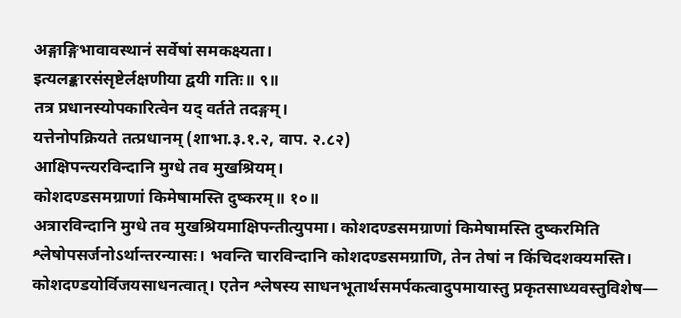अङ्गाङ्गिभावावस्थानं सर्वेषां समकक्ष्यता।
इत्यलङ्कारसंसृष्टेर्लक्षणीया द्वयी गतिः॥ ९॥
तत्र प्रधानस्योपकारित्वेन यद् वर्तते तदङ्गम्।
यत्तेनोपक्रियते तत्प्रधानम् (शाभा.३.१.२, वाप. २.८२)
आक्षिपन्त्यरविन्दानि मुग्धे तव मुखश्रियम्।
कोशदण्डसमग्राणां किमेषामस्ति दुष्करम्॥ १०॥
अत्रारविन्दानि मुग्धे तव मुखश्रियमाक्षिपन्तीत्युपमा। कोशदण्डसमग्राणां किमेषामस्ति दुष्करमिति श्लेषोपसर्जनोऽर्थान्तरन्यासः। भवन्ति चारविन्दानि कोशदण्डसमग्राणि, तेन तेषां न किंचिदशक्यमस्ति। कोशदण्डयोर्विजयसाधनत्वात्। एतेन श्लेषस्य साधनभूतार्थसमर्पकत्वादुपमायास्तु प्रकृतसाध्यवस्तुविशेष—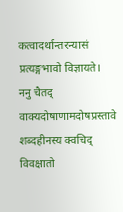कत्वादर्थान्तरन्यासं प्रत्यङ्गभावो विज्ञायते।
ननु चैतद् वाक्यदोषाणामदोषप्रस्तावे शब्दहीनस्य क्वचिद् विवक्षातो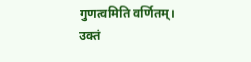गुणत्वमिति वर्णितम्। उक्तं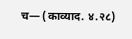च— (काव्याद. ४.२८)